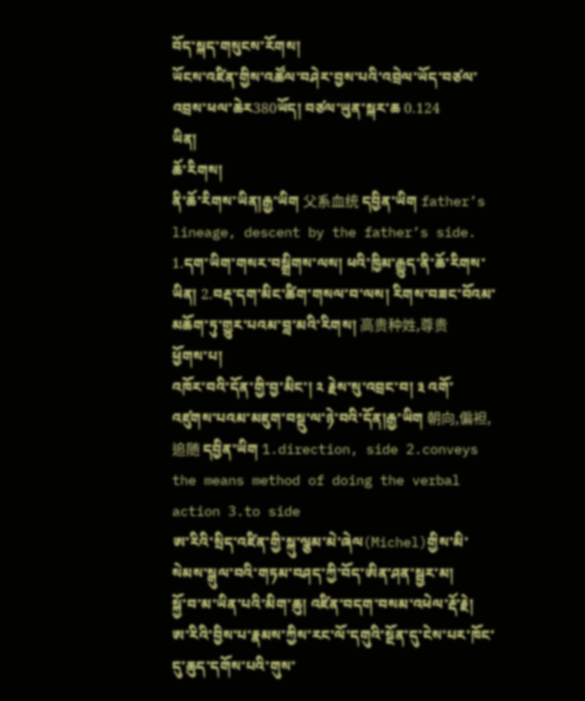བོད་སྐད་གསུངས་རོགས།
ཡོངས་འཛིན་གྱིས་འཚོལ་བཤེར་བྱས་པའི་འབྲེལ་ཡོད་བཙལ་འབྲས་ཕལ་ཆེར380ཡོད། བཙལ་ཡུན་སྐར་ཆ 0.124
ཡིན།
ཆོ་རིགས།
ནི་ཆོ་རིགས་ཡིན།རྒྱ་ཡིག 父系血统 དབྱིན་ཡིག father’s lineage, descent by the father’s side. 1.དག་ཡིག་གསར་བསྒྲིགས་ལས། ཕའི་ཁྱིམ་རྒྱུད་ནི་ཆོ་རིགས་ཡིན། 2.བརྡ་དག་མིང་ཚིག་གསལ་བ་ལས། རིགས་བཟང་བོའམ་མཆོག་ཏུ་གྱུར་པའམ་བླ་མའི་རིགས། 高贵种姓,尊贵
ཕྱོགས་པ།
འཁོར་བའི་དོན་གྱི་བྱ་མིང་། ༢ རྗེས་སུ་འབྲང་བ། ༣ འགོ་འཛུགས་པའམ་མཇུག་བསྡུ་ལ་ཉེ་བའི་དོན།རྒྱ་ཡིག 朝向,偏袒,追随 དབྱིན་ཡིག 1.direction, side 2.conveys the means method of doing the verbal action 3.to side
ཨ་རིའི་སྲིད་འཛིན་གྱི་སྐུ་ལྕམ་མེ་ཞེལ(Michel)གྱིས་མི་སེམས་སྒུལ་བའི་གཏམ་བཤད་ཀྱི་བོད་ཨིན་ཤན་སྦྱར་མ།
སྐྱོ་བ་མ་ཡིན་པའི་མིག་ཆུ། འཛིན་བདག་བསམ་འཕེལ་རྡོ་རྗེ།
ཨ་རིའི་བྱིས་པ་རྣམས་ཀྱིས་རང་ལོ་དགུའི་སྔོན་དུ་ངེས་པར་ཁོང་དུ་ཆུད་དགོས་པའི་གུས་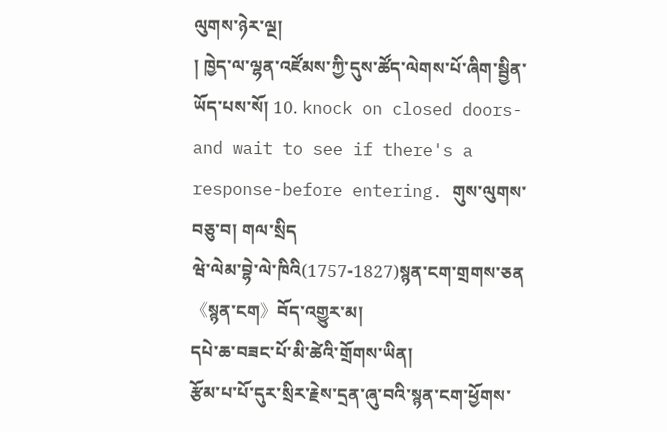ལུགས་ཉེར་ལྔ།
། ཁྱེད་ལ་ལྷན་འཛོམས་ཀྱི་དུས་ཚོད་ལེགས་པོ་ཞིག་སྦྱིན་ཡོད་པས་སོ། 10. knock on closed doors-and wait to see if there's a response-before entering. གུས་ལུགས་བཅུ་བ། གལ་སྲིད
ཝེ་ལེམ་བྷེ་ལེ་ཁིའི(1757-1827)སྙན་ངག་གྲགས་ཅན《སྙན་ངག》བོད་འགྱུར་མ།
དཔེ་ཆ་བཟང་པོ་མི་ཚེའི་གྲོགས་ཡིན།
རྩོམ་པ་པོ་དུར་སྲིར་རྗེས་དྲན་ཞུ་བའི་སྙན་ངག་ཕྱོགས་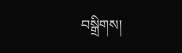བསྒྲིགས།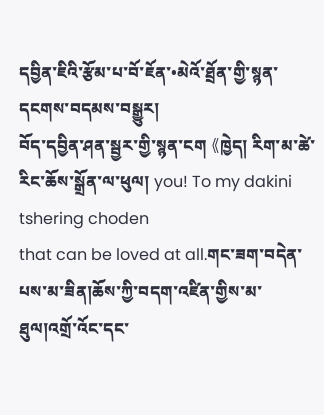དབྱིན་ཇིའི་རྩོམ་པ་བོ་ཇོན་•མེའོ་ཐྲོན་གྱི་སྙན་དངགས་བདམས་བསྒྱུར།
བོད་དབྱིན་ཤན་སྦྱར་གྱི་སྙན་ངག 《ཁྱེད། རིག་མ་ཚེ་རིང་ཆོས་སྒྲོན་ལ་ཕུལ། you! To my dakini tshering choden
that can be loved at all.གང་ཟག་བདེན་པས་མ་ཟིན།ཆོས་ཀྱི་བདག་འཛིན་གྱིས་མ་ཐུལ།འགྲོ་འོང་དང་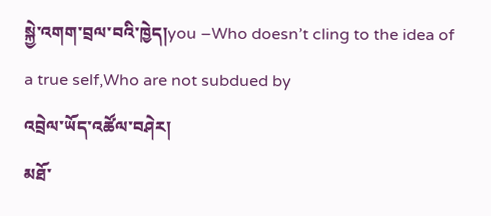སྐྱེ་འགག་བྲལ་བའི་ཁྱེད།you –Who doesn’t cling to the idea of a true self,Who are not subdued by
འབྲེལ་ཡོད་འཚོལ་བཤེར།
མཐོ་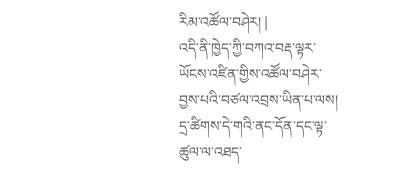རིམ་འཚོལ་བཤེར། |
འདི་ནི་ཁྱེད་ཀྱི་བཀའ་བརྡ་ལྟར་ཡོངས་འཛིན་གྱིས་འཚོལ་བཤེར་བྱས་པའི་བཙལ་འབྲས་ཡིན་པ་ལས། དྲ་ཚིགས་དེ་གའི་ནང་དོན་དང་ལྟ་ཚུལ་ལ་འཐད་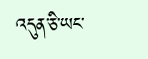འདུན་ཅི་ཡང་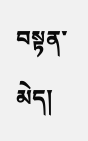བསྟན་མེད།